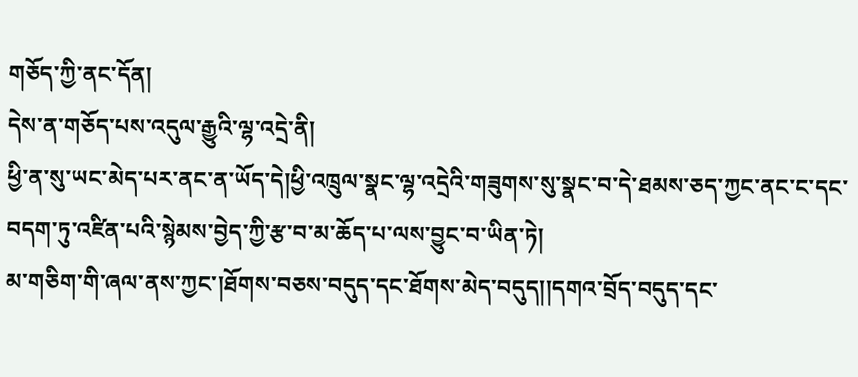གཅོད་ཀྱི་ནང་དོན།
དེས་ན་གཅོད་པས་འདུལ་རྒྱུའི་ལྷ་འདྲེ་ནི།
ཕྱི་ན་སུ་ཡང་མེད་པར་ནང་ན་ཡོད་དེ།ཕྱི་འཁྲུལ་སྣང་ལྷ་འདྲེའི་གཟུགས་སུ་སྣང་བ་དེ་ཐམས་ཅད་ཀྱང་ནང་ང་དང་བདག་ཏུ་འཛིན་པའི་སྙེམས་བྱེད་ཀྱི་རྩ་བ་མ་ཆོད་པ་ལས་བྱུང་བ་ཡིན་ཏེ།
མ་གཅིག་གི་ཞལ་ནས་ཀྱང་།ཐོགས་བཅས་བདུད་དང་ཐོགས་མེད་བདུད།།དགའ་བྲོད་བདུད་དང་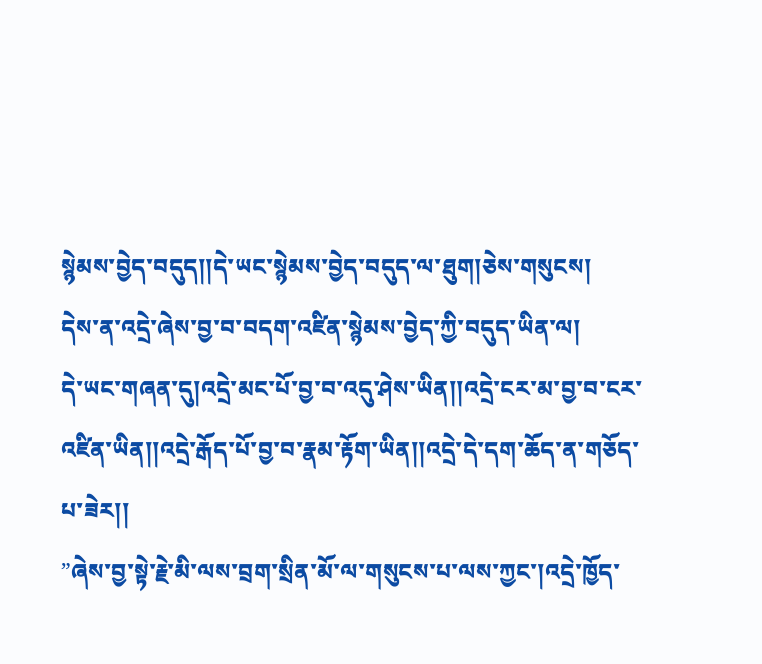སྙེམས་བྱེད་བདུད།།དེ་ཡང་སྙེམས་བྱེད་བདུད་ལ་ཐུག།ཅེས་གསུངས།
དེས་ན་འདྲེ་ཞེས་བྱ་བ་བདག་འཛིན་སྙེམས་བྱེད་ཀྱི་བདུད་ཡིན་ལ།
དེ་ཡང་གཞན་དུ།འདྲེ་མང་པོ་བྱ་བ་འདུ་ཤེས་ཡིན།།འདྲེ་ངར་མ་བྱ་བ་ངར་འཛིན་ཡིན།།འདྲེ་རྒོད་པོ་བྱ་བ་རྣམ་རྟོག་ཡིན།།འདྲེ་དེ་དག་ཆོད་ན་གཅོད་པ་ཟེར།།
”ཞེས་བྱ་སྟེ་རྗེ་མི་ལས་བྲག་སྲིན་མོ་ལ་གསུངས་པ་ལས་ཀྱང་།འདྲེ་ཁྱོད་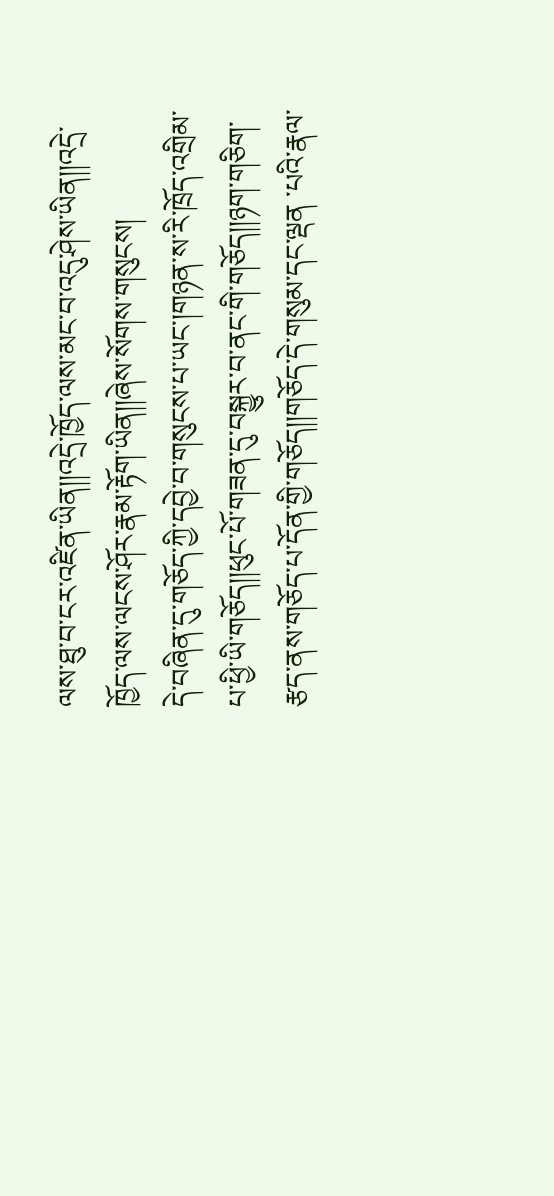ལས་ཐུ་བ་ངར་འཛིན་ཡིན།།འདྲེ་ཁྱོད་ལས་མང་བ་འདུ་ཤེས་ཡིན།།འདྲེ་ཁྱོད་ལས་ལངས་ཤོར་རྣམ་རྟོག་ཡིན།།ཞེས་སོགས་གསུངས།
དེ་བཞིན་དུ་གཅོད་ཀྱི་དབྱེ་བ་གསུངས་པ་ཡང་།གཉན་ས་རི་ཁྲོད་འགྲིམ་པ་ཕྱི་ཡི་གཅོད།།ཕུང་པོ་གཟན་དུ་བསྐྱུར་བ་ནང་གི་གཅོད།།ཉག་གཅིག་རྩད་ནས་གཅོད་པ་དོན་གྱི་གཅོད།།གཅོད་དེ་གསུམ་དང་ལྡན ་པའི་རྣལ་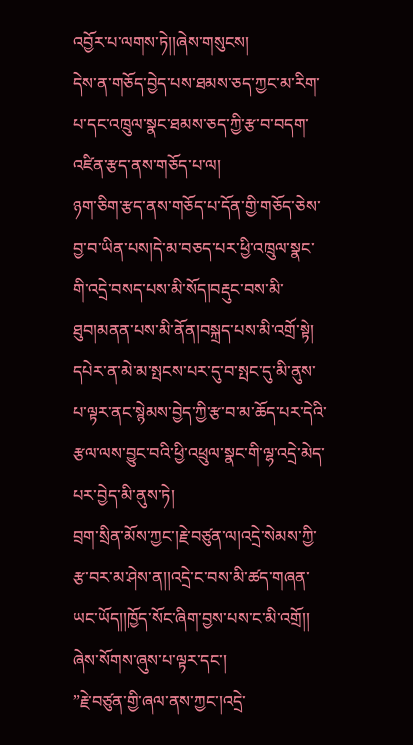འབྱོར་པ་ལགས་ཏེ།།ཞེས་གསུངས།
དེས་ན་གཅོད་བྱེད་པས་ཐམས་ཅད་ཀྱང་མ་རིག་པ་དང་འཁྲུལ་སྣང་ཐམས་ཅད་ཀྱི་རྩ་བ་བདག་འཛིན་རྩད་ནས་གཅོད་པ་ལ།
ཉག་ཅིག་རྩད་ནས་གཅོད་པ་དོན་གྱི་གཅོད་ཅེས་བྱ་བ་ཡིན་པས།དེ་མ་བཅད་པར་ཕྱི་འཁྲུལ་སྣང་གི་འདྲེ་བསད་པས་མི་སོད།བརྡུང་བས་མི་ཐུབ།མནན་པས་མི་ནོན།བསྐྲད་པས་མི་འགྲོ་སྟེ།
དཔེར་ན་མེ་མ་སྤངས་པར་དུ་བ་སྤང་དུ་མི་ནུས་པ་ལྟར་ནང་སྙེམས་བྱེད་ཀྱི་རྩ་བ་མ་ཆོད་པར་དེའི་རྩལ་ལས་བྱུང་བའི་ཕྱི་འཕྲུལ་སྣང་གི་ལྷ་འདྲེ་མེད་པར་བྱེད་མི་ནུས་ཏེ།
བྲག་སྲིན་མོས་ཀྱང་།རྗེ་བཙུན་ལ།འདྲེ་སེམས་ཀྱི་རྩ་བར་མ་ཤེས་ན།།འདྲེ་ང་བས་མི་ཚད་གཞན་ཡང་ཡོད།།ཁྱོད་སོང་ཞིག་བྱས་པས་ང་མི་འགྲོ།། ཞེས་སོགས་ཞུས་པ་ལྟར་དང་།
”རྗེ་བཙུན་གྱི་ཞལ་ནས་ཀྱང་།འདྲེ་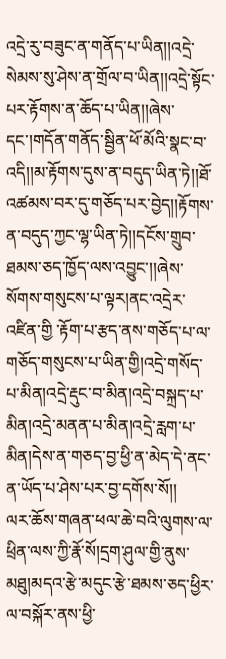འདྲེ་རུ་བཟུང་ན་གནོད་པ་ཡིན།།འདྲེ་སེམས་སུ་ཤེས་ན་གྲོལ་བ་ཡིན།།འདྲེ་སྟོང་པར་རྟོགས་ན་ཆོད་པ་ཡིན།།ཞེས་དང་།གདོན་གནོད་སྦྱིན་ཕོ་མོའི་སྣང་བ་འདི།།མ་རྟོགས་དུས་ན་བདུད་ཡིན་ཏེ།།ཐོ་འཚམས་བར་དུ་གཅོད་པར་བྱེད།།རྟོགས་ན་བདུད་ཀྱང་ལྷ་ཡིན་ཏེ།།དངོས་གྲུབ་ཐམས་ཅད་ཁྱོད་ལས་འབྱུང་།།ཞེས་སོགས་གསུངས་པ་ལྟར།ནང་འདྲེར་འཛིན་གྱི ་རྟོག་པ་རྩད་ནས་གཅོད་པ་ལ་གཅོད་གསུངས་པ་ཡིན་གྱི།འདྲེ་གསོད་པ་མིན།འདྲེ་རྡུང་བ་མིན།འདྲེ་བསྐྲད་པ་མིན།འདྲེ་མནན་པ་མིན།འདྲེ་རླག་པ་མིན།དེས་ན་གཅད་བྱ་ཕྱི་ན་མེད་དེ་ནང་ན་ཡོད་པ་ཤེས་པར་བྱ་དགོས་སོ།།
ལར་ཆོས་གཞན་ཕལ་ཆེ་བའི་ལུགས་ལ་ཕྲིན་ལས་ཀྱི་རྣོ་སོ།དྲག་ཤུལ་གྱི་ནུས་མཐུ།མདའ་རྩེ་མདུང་རྩེ་ཐམས་ཅད་ཕྱིར་ལ་བསྐོར་ནས་ཕྱི་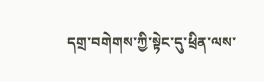དགྲ་བགེགས་ཀྱི་སྟེང་དུ་ཕྲིན་ལས་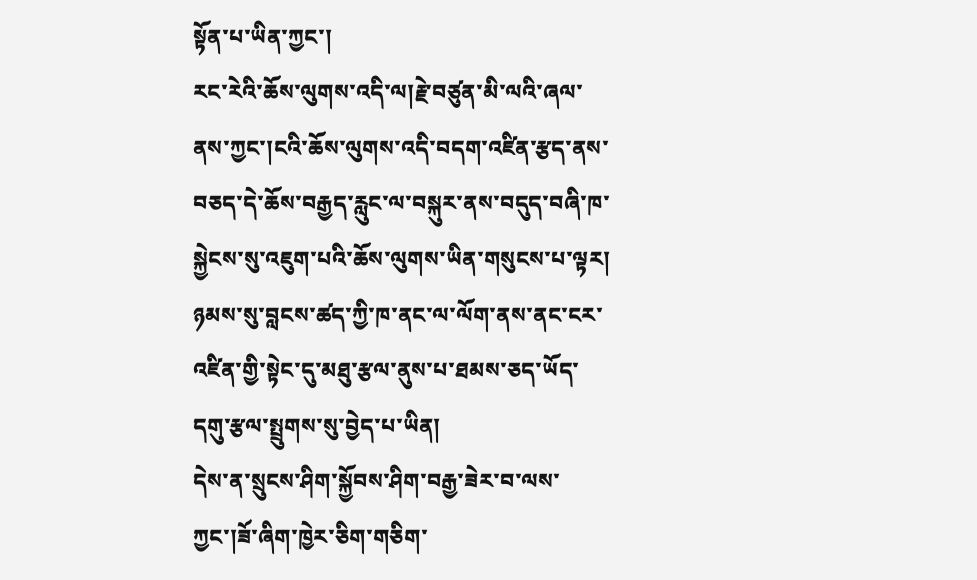སྟོན་པ་ཡིན་ཀྱང་།
རང་རེའི་ཆོས་ལུགས་འདི་ལ།རྗེ་བཙུན་མི་ལའི་ཞལ་ནས་ཀྱང་།ངའི་ཆོས་ལུགས་འདི་བདག་འཛིན་རྩད་ནས་བཅད་དེ་ཆོས་བརྒྱད་རླུང་ལ་བསྐུར་ནས་བདུད་བཞི་ཁ་སྐྱེངས་སུ་འཇུག་པའི་ཆོས་ལུགས་ཡིན་གསུངས་པ་ལྟར།
ཉམས་སུ་བླངས་ཚད་ཀྱི་ཁ་ནང་ལ་ལོག་ནས་ནང་ངར་འཛིན་གྱི་སྟེང་དུ་མཐུ་རྩལ་ནུས་པ་ཐམས་ཅད་ཡོད་དགུ་རྩལ་སྤྲུགས་སུ་བྱེད་པ་ཡིན།
དེས་ན་སྲུངས་ཤིག་སྐྱོབས་ཤིག་བརྒྱ་ཟེར་བ་ལས་ཀྱང་།ཟོ་ཞིག་ཁྱེར་ཅིག་གཅིག་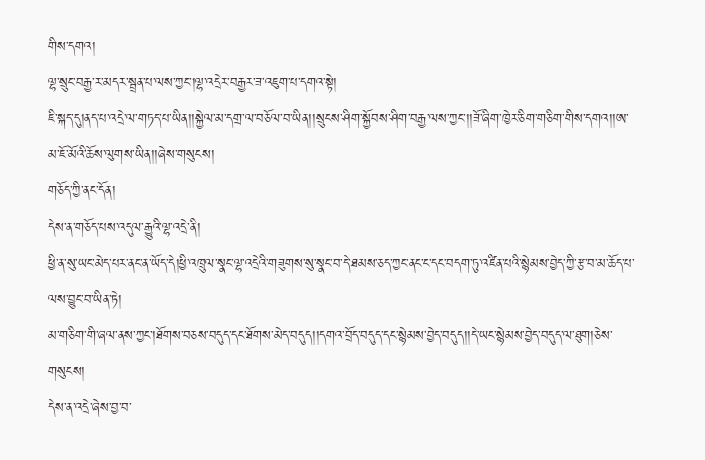གིས་དགའ།
ལྷ་སྲུང་བརྒྱ་ར་མདར་སྦྲན་པ་ལས་ཀྱང་།ལྷ་འདྲེར་བརྒྱར་ཟ་འཇུག་པ་དགའ་སྟེ།
ཇི་སྐད་དུ།ནད་པ་འདྲེ་ལ་གཏད་པ་ཡིན།།སྐྱེལ་མ་དགྲ་ལ་བཅོལ་བ་ཡིན།།སྲུངས་ཤིག་སྐྱོབས་ཤིག་བརྒྱ་ལས་ཀྱང་།།ཟོ་ཞིག་ཁྱེར་ཅིག་གཅིག་གིས་དགའ།།ཨ་མ་ཇོ་མོའི་ཆོས་ལུགས་ཡིན།།ཞེས་གསུངས།
གཅོད་ཀྱི་ནང་དོན།
དེས་ན་གཅོད་པས་འདུལ་རྒྱུའི་ལྷ་འདྲེ་ནི།
ཕྱི་ན་སུ་ཡང་མེད་པར་ནང་ན་ཡོད་དེ།ཕྱི་འཁྲུལ་སྣང་ལྷ་འདྲེའི་གཟུགས་སུ་སྣང་བ་དེ་ཐམས་ཅད་ཀྱང་ནང་ང་དང་བདག་ཏུ་འཛིན་པའི་སྙེམས་བྱེད་ཀྱི་རྩ་བ་མ་ཆོད་པ་ལས་བྱུང་བ་ཡིན་ཏེ།
མ་གཅིག་གི་ཞལ་ནས་ཀྱང་།ཐོགས་བཅས་བདུད་དང་ཐོགས་མེད་བདུད།།དགའ་བྲོད་བདུད་དང་སྙེམས་བྱེད་བདུད།།དེ་ཡང་སྙེམས་བྱེད་བདུད་ལ་ཐུག།ཅེས་གསུངས།
དེས་ན་འདྲེ་ཞེས་བྱ་བ་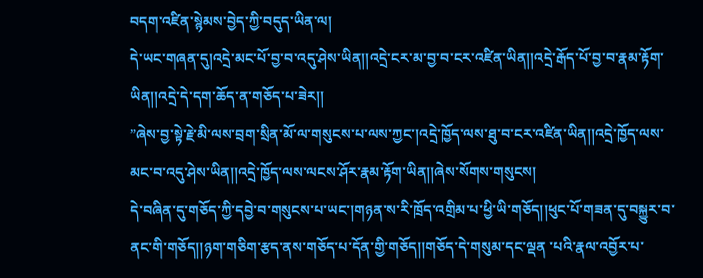བདག་འཛིན་སྙེམས་བྱེད་ཀྱི་བདུད་ཡིན་ལ།
དེ་ཡང་གཞན་དུ།འདྲེ་མང་པོ་བྱ་བ་འདུ་ཤེས་ཡིན།།འདྲེ་ངར་མ་བྱ་བ་ངར་འཛིན་ཡིན།།འདྲེ་རྒོད་པོ་བྱ་བ་རྣམ་རྟོག་ཡིན།།འདྲེ་དེ་དག་ཆོད་ན་གཅོད་པ་ཟེར།།
”ཞེས་བྱ་སྟེ་རྗེ་མི་ལས་བྲག་སྲིན་མོ་ལ་གསུངས་པ་ལས་ཀྱང་།འདྲེ་ཁྱོད་ལས་ཐུ་བ་ངར་འཛིན་ཡིན།།འདྲེ་ཁྱོད་ལས་མང་བ་འདུ་ཤེས་ཡིན།།འདྲེ་ཁྱོད་ལས་ལངས་ཤོར་རྣམ་རྟོག་ཡིན།།ཞེས་སོགས་གསུངས།
དེ་བཞིན་དུ་གཅོད་ཀྱི་དབྱེ་བ་གསུངས་པ་ཡང་།གཉན་ས་རི་ཁྲོད་འགྲིམ་པ་ཕྱི་ཡི་གཅོད།།ཕུང་པོ་གཟན་དུ་བསྐྱུར་བ་ནང་གི་གཅོད།།ཉག་གཅིག་རྩད་ནས་གཅོད་པ་དོན་གྱི་གཅོད།།གཅོད་དེ་གསུམ་དང་ལྡན ་པའི་རྣལ་འབྱོར་པ་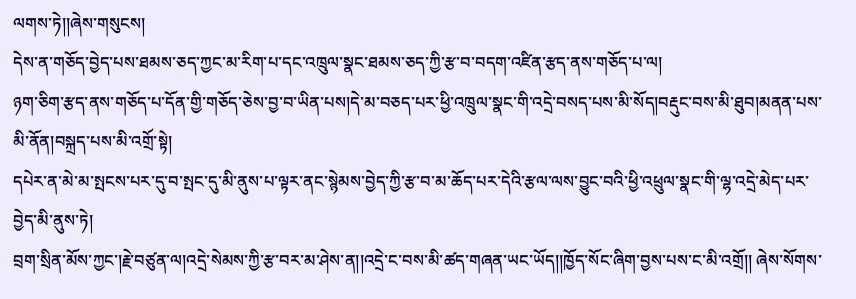ལགས་ཏེ།།ཞེས་གསུངས།
དེས་ན་གཅོད་བྱེད་པས་ཐམས་ཅད་ཀྱང་མ་རིག་པ་དང་འཁྲུལ་སྣང་ཐམས་ཅད་ཀྱི་རྩ་བ་བདག་འཛིན་རྩད་ནས་གཅོད་པ་ལ།
ཉག་ཅིག་རྩད་ནས་གཅོད་པ་དོན་གྱི་གཅོད་ཅེས་བྱ་བ་ཡིན་པས།དེ་མ་བཅད་པར་ཕྱི་འཁྲུལ་སྣང་གི་འདྲེ་བསད་པས་མི་སོད།བརྡུང་བས་མི་ཐུབ།མནན་པས་མི་ནོན།བསྐྲད་པས་མི་འགྲོ་སྟེ།
དཔེར་ན་མེ་མ་སྤངས་པར་དུ་བ་སྤང་དུ་མི་ནུས་པ་ལྟར་ནང་སྙེམས་བྱེད་ཀྱི་རྩ་བ་མ་ཆོད་པར་དེའི་རྩལ་ལས་བྱུང་བའི་ཕྱི་འཕྲུལ་སྣང་གི་ལྷ་འདྲེ་མེད་པར་བྱེད་མི་ནུས་ཏེ།
བྲག་སྲིན་མོས་ཀྱང་།རྗེ་བཙུན་ལ།འདྲེ་སེམས་ཀྱི་རྩ་བར་མ་ཤེས་ན།།འདྲེ་ང་བས་མི་ཚད་གཞན་ཡང་ཡོད།།ཁྱོད་སོང་ཞིག་བྱས་པས་ང་མི་འགྲོ།། ཞེས་སོགས་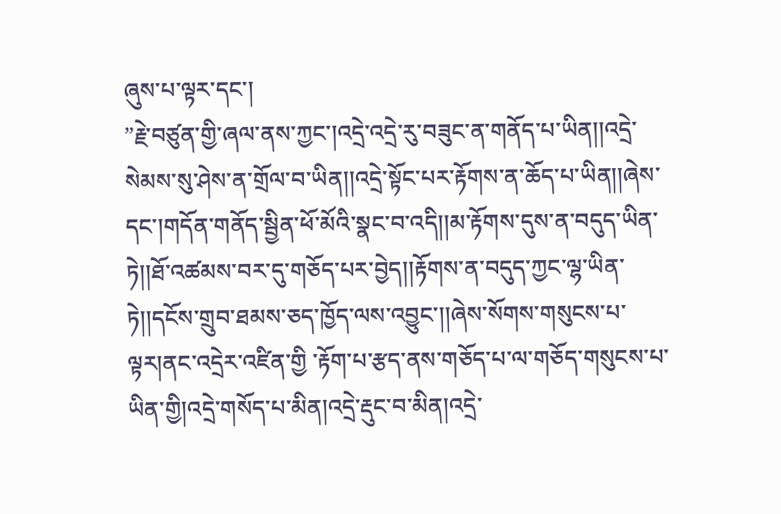ཞུས་པ་ལྟར་དང་།
”རྗེ་བཙུན་གྱི་ཞལ་ནས་ཀྱང་།འདྲེ་འདྲེ་རུ་བཟུང་ན་གནོད་པ་ཡིན།།འདྲེ་སེམས་སུ་ཤེས་ན་གྲོལ་བ་ཡིན།།འདྲེ་སྟོང་པར་རྟོགས་ན་ཆོད་པ་ཡིན།།ཞེས་དང་།གདོན་གནོད་སྦྱིན་ཕོ་མོའི་སྣང་བ་འདི།།མ་རྟོགས་དུས་ན་བདུད་ཡིན་ཏེ།།ཐོ་འཚམས་བར་དུ་གཅོད་པར་བྱེད།།རྟོགས་ན་བདུད་ཀྱང་ལྷ་ཡིན་ཏེ།།དངོས་གྲུབ་ཐམས་ཅད་ཁྱོད་ལས་འབྱུང་།།ཞེས་སོགས་གསུངས་པ་ལྟར།ནང་འདྲེར་འཛིན་གྱི ་རྟོག་པ་རྩད་ནས་གཅོད་པ་ལ་གཅོད་གསུངས་པ་ཡིན་གྱི།འདྲེ་གསོད་པ་མིན།འདྲེ་རྡུང་བ་མིན།འདྲེ་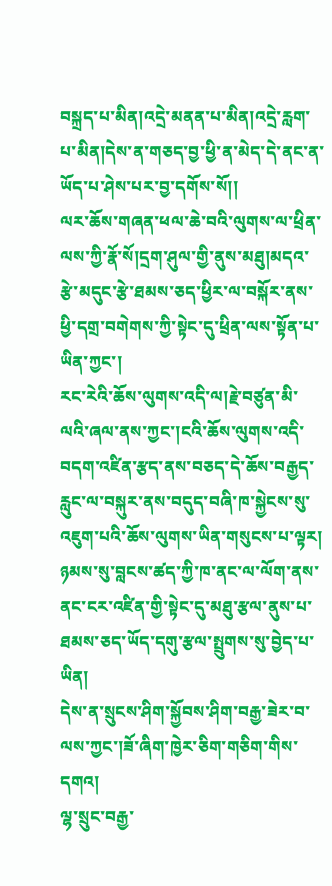བསྐྲད་པ་མིན།འདྲེ་མནན་པ་མིན།འདྲེ་རླག་པ་མིན།དེས་ན་གཅད་བྱ་ཕྱི་ན་མེད་དེ་ནང་ན་ཡོད་པ་ཤེས་པར་བྱ་དགོས་སོ།།
ལར་ཆོས་གཞན་ཕལ་ཆེ་བའི་ལུགས་ལ་ཕྲིན་ལས་ཀྱི་རྣོ་སོ།དྲག་ཤུལ་གྱི་ནུས་མཐུ།མདའ་རྩེ་མདུང་རྩེ་ཐམས་ཅད་ཕྱིར་ལ་བསྐོར་ནས་ཕྱི་དགྲ་བགེགས་ཀྱི་སྟེང་དུ་ཕྲིན་ལས་སྟོན་པ་ཡིན་ཀྱང་།
རང་རེའི་ཆོས་ལུགས་འདི་ལ།རྗེ་བཙུན་མི་ལའི་ཞལ་ནས་ཀྱང་།ངའི་ཆོས་ལུགས་འདི་བདག་འཛིན་རྩད་ནས་བཅད་དེ་ཆོས་བརྒྱད་རླུང་ལ་བསྐུར་ནས་བདུད་བཞི་ཁ་སྐྱེངས་སུ་འཇུག་པའི་ཆོས་ལུགས་ཡིན་གསུངས་པ་ལྟར།
ཉམས་སུ་བླངས་ཚད་ཀྱི་ཁ་ནང་ལ་ལོག་ནས་ནང་ངར་འཛིན་གྱི་སྟེང་དུ་མཐུ་རྩལ་ནུས་པ་ཐམས་ཅད་ཡོད་དགུ་རྩལ་སྤྲུགས་སུ་བྱེད་པ་ཡིན།
དེས་ན་སྲུངས་ཤིག་སྐྱོབས་ཤིག་བརྒྱ་ཟེར་བ་ལས་ཀྱང་།ཟོ་ཞིག་ཁྱེར་ཅིག་གཅིག་གིས་དགའ།
ལྷ་སྲུང་བརྒྱ་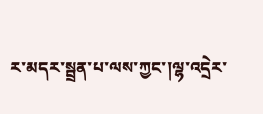ར་མདར་སྦྲན་པ་ལས་ཀྱང་།ལྷ་འདྲེར་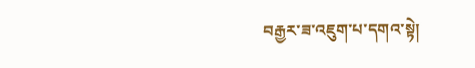བརྒྱར་ཟ་འཇུག་པ་དགའ་སྟེ།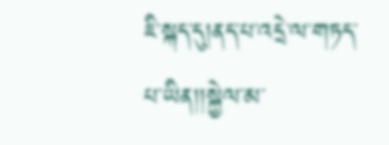ཇི་སྐད་དུ།ནད་པ་འདྲེ་ལ་གཏད་པ་ཡིན།།སྐྱེལ་མ་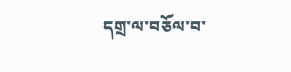དགྲ་ལ་བཅོལ་བ་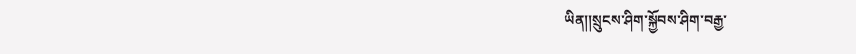ཡིན།།སྲུངས་ཤིག་སྐྱོབས་ཤིག་བརྒྱ་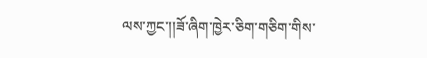ལས་ཀྱང་།།ཟོ་ཞིག་ཁྱེར་ཅིག་གཅིག་གིས་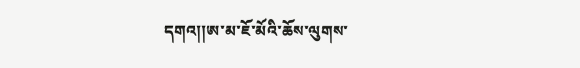དགའ།།ཨ་མ་ཇོ་མོའི་ཆོས་ལུགས་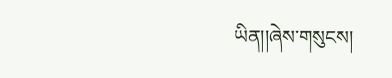ཡིན།།ཞེས་གསུངས།